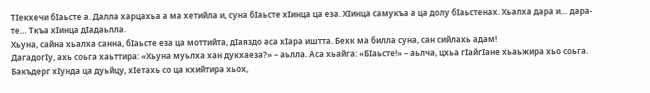ТIекхечи бIаьсте а. Далла харцахьа а ма хетийла и, суна бIаьсте хIинца ца еза. ХIинца самукъа а ца долу бIаьстенах. Хьалха дара и… дара-те… Ткъа хIинца дIадаьлла.
Хьуна, сайна хьалха санна, бIаьсте еза ца моттийта, дIаяздо аса хIара иштта. Бехк ма билла суна, сан сийлахь адам!
ДагадогIу, ахь соьга хаьттира: «Хьуна муьлха хан дукхаеза?» – аьлла. Аса хьайга: «БIаьсте!» – аьлча, цхьа гIайгIане хьаьжира хьо соьга.
Бакъдерг хIунда ца дуьйцу, хIетахь со ца кхийтира хьох,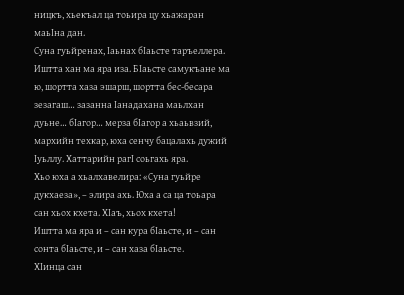ницкъ, хьекъал ца тоьира цу хьажаран маьIна дан.
Суна гуьйренах, Iаьнах бIаьсте таръеллера. Иштта хан ма яра иза. БIаьсте самукъане ма ю, шортта хаза эшарш, шортта бес-бесара зезагаш… зазанна Iанадахана маьлхан дуьне… бIагор… мерза бIагор а хьаьвзий, мархийн техкар, юха сенчу бацалахь дужий Iуьллу. Хаттарийн рагI соьгахь яра.
Хьо юха а хьалхавелира: «Суна гуьйре дукхаеза», – элира ахь. Юха а са ца тоьара сан хьох кхета. ХIаъ, хьох кхета!
Иштта ма яра и – сан кура бIаьсте, и – сан сонта бIаьсте, и – сан хаза бIаьсте.
ХIинца сан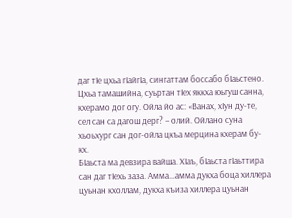даг тIе цхьа гIайгIа, сингаттам боссабо бIаьстено. Цхьа тамашийна, суьртан тIех яккха юьгуш санна, кхерамо дог огу. Ойла йо ас: «Ванах, хIун ду-те, сел сан са дагош дерг? – олий. Ойлано суна хьоьхург сан дог-ойла цкъа мерцина кхерам бу-кх.
БIаьста ма девзира вайша. ХIаъ, бIаьста гIаьттира сан даг тIехь заза. Амма…амма дукха боца хиллера цуьнан кхоллам, дукха къиза хиллера цуьнан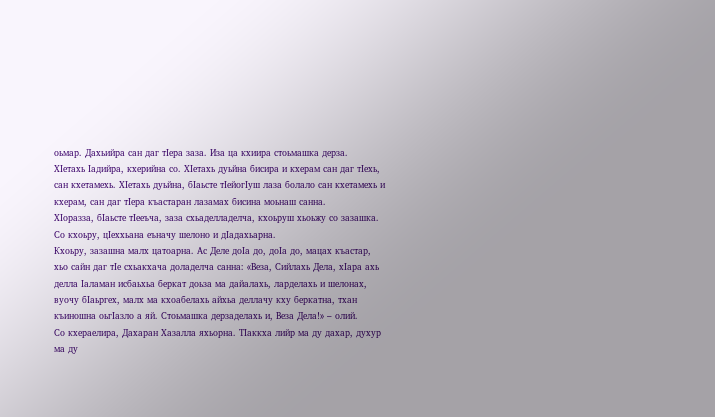оьмар. Дахьийра сан даг тIера заза. Иза ца кхиира стоьмашка дерза.
ХIетахь Iадийра, кхерийна со. ХIетахь дуьйна бисира и кхерам сан даг тIехь, сан кхетамехь. ХIетахь дуьйна, бIаьсте тIейогIуш лаза болало сан кхетамехь и кхерам, сан даг тIера къастаран лазамах бисина моьнаш санна.
ХIоразза, бIаьсте тIееъча, заза схьаделладелча, кхоьруш хьоьжу со зазашка. Со кхоьру, цIеххьана еъначу шелоно и дIадахьарна.
Кхоьру, зазашна малх цатоарна. Ас Деле доIа до, доIа до, мацах къастар, хьо сайн даг тIе схьакхача доладелча санна: «Веза, Сийлахь Дела, хIара ахь делла Iаламан исбаьхьа беркат доьза ма дайалахь, ларделахь и шелонах, вуочу бIаьргех, малх ма кхоабелахь айхьа деллачу кху беркатна, тхан къиношна оьгIазло а яй. Стоьмашка дерзаделахь и, Веза Дела!» – олий.
Со кхераелира, Дахаран Хазалла яхьорна. ТIаккха лийр ма ду дахар, духур ма ду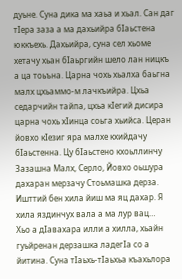дуьне. Суна дика ма хаьа и хьал. Сан даг тIера заза а ма дахьийра бIаьстена юккъехь. Дахьийра, суна сел хьоме хетачу хьан бIаьргийн шело лан ницкъ а ца тоьъна. Царна чохь хьалха баьгна малх цхьаммо-м лачкъийра. Цхьа седарчийн тайпа, цхьа кIегий дисира царна чохь хIинца соьга хьийса. Церан йовхо кIезиг яра малхе кхийдачу бIаьстенна. Цу бIаьстено кхоьллинчу Зазашна Малх, Серло, Йовхо оьшура дахаран мерзачу Стоьмашка дерза. Ишттий бен хила йиш ма яц дахар. Я хила яздинчух вала а ма лур вац…
Хьо а дIавахара илли а хилла, хьайн гуьйренан дерзашка ладегIа со а йитина. Суна тIаьхь-тIаьхьа къахьлора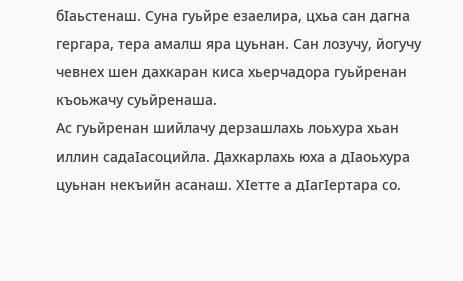бIаьстенаш. Суна гуьйре езаелира, цхьа сан дагна гергара, тера амалш яра цуьнан. Сан лозучу, йогучу чевнех шен дахкаран киса хьерчадора гуьйренан къоьжачу суьйренаша.
Ас гуьйренан шийлачу дерзашлахь лоьхура хьан иллин садаIасоцийла. Дахкарлахь юха а дIаоьхура цуьнан некъийн асанаш. ХIетте а дIагIертара со.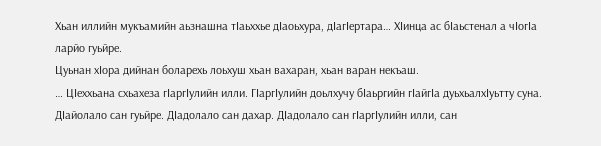Хьан иллийн мукъамийн аьзнашна тIаьххье дIаоьхура, дIагIертара… ХIинца ас бIаьстенал а чIогIа ларйо гуьйре.
Цуьнан хIора дийнан боларехь лоьхуш хьан вахаран, хьан варан некъаш.
… ЦIеххьана схьахеза гIаргIулийн илли. ГIаргIулийн доьлхучу бIаьргийн гIайгIа дуьхьалхIуьтту суна.
ДIайолало сан гуьйре. ДIадолало сан дахар. ДIадолало сан гIаргIулийн илли, сан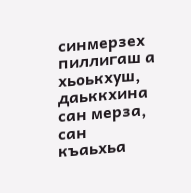синмерзех пиллигаш а хьоькхуш, даьккхина сан мерза, сан къаьхьа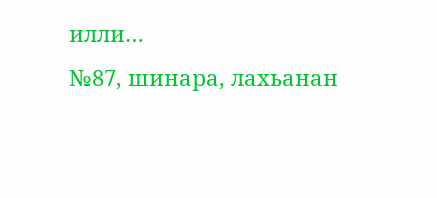илли…
№87, шинара, лахьанан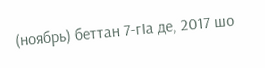(ноябрь) беттан 7-гIа де, 2017 шо